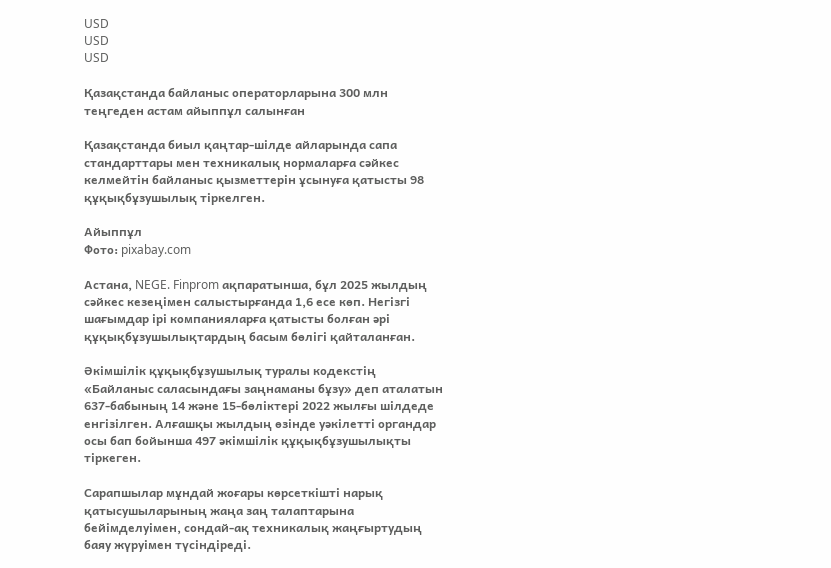USD
USD
USD

Қазақстанда байланыс операторларына 300 млн теңгеден астам айыппұл салынған

Қазақстанда биыл қаңтар-шілде айларында сапа стандарттары мен техникалық нормаларға сәйкес келмейтін байланыс қызметтерін ұсынуға қатысты 98 құқықбұзушылық тіркелген.

Айыппұл
Фото: pixabay.com

Астана, NEGE. Finprom ақпаратынша, бұл 2025 жылдың сәйкес кезеңімен салыстырғанда 1,6 есе көп. Негізгі шағымдар ірі компанияларға қатысты болған әрі құқықбұзушылықтардың басым бөлігі қайталанған.

Әкімшілік құқықбұзушылық туралы кодекстің «Байланыс саласындағы заңнаманы бұзу» деп аталатын 637-бабының 14 және 15-бөліктері 2022 жылғы шілдеде енгізілген. Алғашқы жылдың өзінде уәкілетті органдар осы бап бойынша 497 әкімшілік құқықбұзушылықты тіркеген.

Сарапшылар мұндай жоғары көрсеткішті нарық қатысушыларының жаңа заң талаптарына бейімделуімен, сондай-ақ техникалық жаңғыртудың баяу жүруімен түсіндіреді.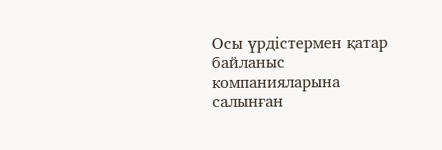Осы үрдістермен қатар байланыс компанияларына салынған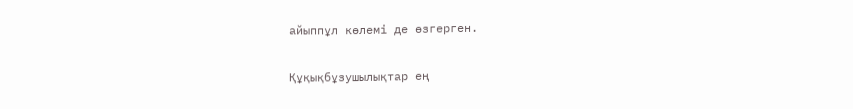айыппұл көлемі де өзгерген.

Құқықбұзушылықтар ең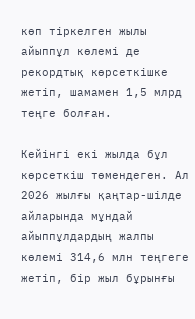көп тіркелген жылы айыппұл көлемі де рекордтық көрсеткішке жетіп, шамамен 1,5 млрд теңге болған.

Кейінгі екі жылда бұл көрсеткіш төмендеген. Ал 2026 жылғы қаңтар-шілде айларында мұндай айыппұлдардың жалпы көлемі 314,6 млн теңгеге жетіп, бір жыл бұрынғы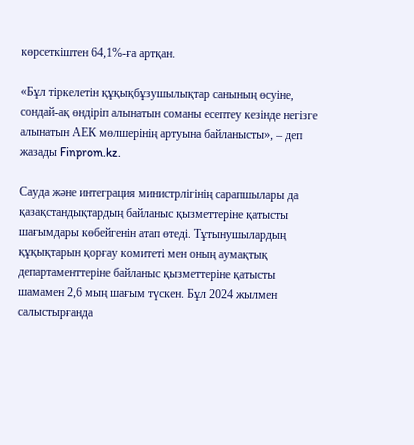көрсеткіштен 64,1%-ға артқан.

«Бұл тіркелетін құқықбұзушылықтар санының өсуіне, сондай-ақ өндіріп алынатын соманы есептеу кезінде негізге алынатын АЕК мөлшерінің артуына байланысты», – деп жазады Finprom.kz.

Сауда және интеграция министрлігінің сарапшылары да қазақстандықтардың байланыс қызметтеріне қатысты шағымдары көбейгенін атап өтеді. Тұтынушылардың құқықтарын қорғау комитеті мен оның аумақтық департаменттеріне байланыс қызметтеріне қатысты шамамен 2,6 мың шағым түскен. Бұл 2024 жылмен салыстырғанда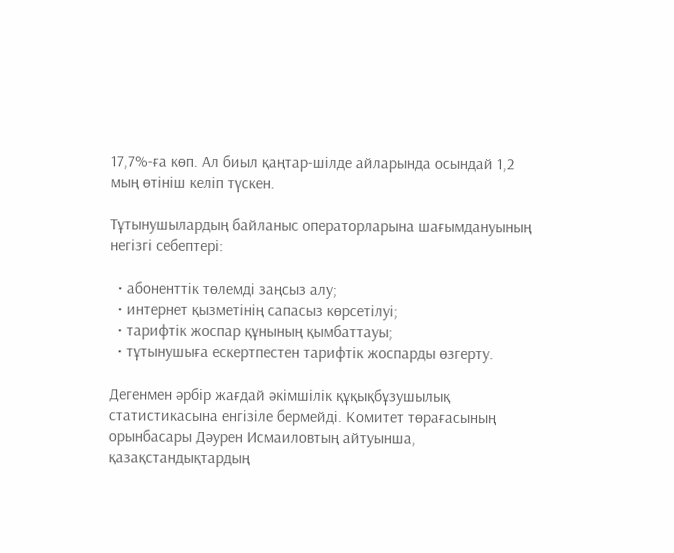17,7%-ға көп. Ал биыл қаңтар-шілде айларында осындай 1,2 мың өтініш келіп түскен.

Тұтынушылардың байланыс операторларына шағымдануының негізгі себептері:

  • абоненттік төлемді заңсыз алу;
  • интернет қызметінің сапасыз көрсетілуі;
  • тарифтік жоспар құнының қымбаттауы;
  • тұтынушыға ескертпестен тарифтік жоспарды өзгерту.

Дегенмен әрбір жағдай әкімшілік құқықбұзушылық статистикасына енгізіле бермейді. Комитет төрағасының орынбасары Дәурен Исмаиловтың айтуынша, қазақстандықтардың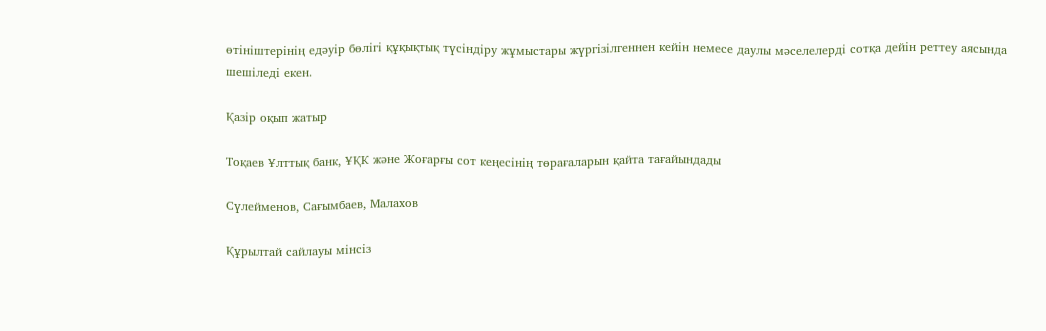өтініштерінің едәуір бөлігі құқықтық түсіндіру жұмыстары жүргізілгеннен кейін немесе даулы мәселелерді сотқа дейін реттеу аясында шешіледі екен.

Қазір оқып жатыр

Тоқаев Ұлттық банк, ҰҚК және Жоғарғы сот кеңесінің төрағаларын қайта тағайындады

Сүлейменов, Сағымбаев, Малахов

Құрылтай сайлауы мінсіз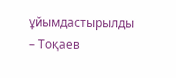ұйымдастырылды – Тоқаев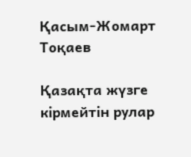Қасым-Жомарт Тоқаев

Қазақта жүзге кірмейтін рулар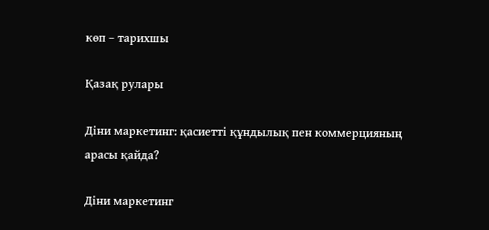көп – тарихшы

Қазақ рулары

Діни маркетинг: қасиетті құндылық пен коммерцияның арасы қайда?

Діни маркетинг